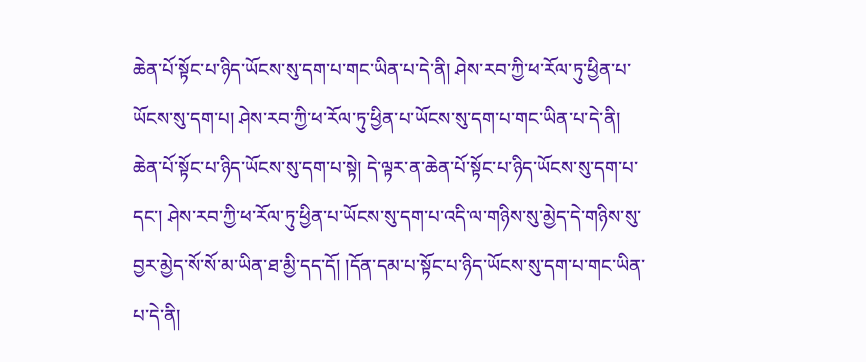ཆེན་པོ་སྟོང་པ་ཉིད་ཡོངས་སུ་དག་པ་གང་ཡིན་པ་དེ་ནི། ཤེས་རབ་ཀྱི་ཕ་རོལ་ཏུ་ཕྱིན་པ་ཡོངས་སུ་དག་པ། ཤེས་རབ་ཀྱི་ཕ་རོལ་ཏུ་ཕྱིན་པ་ཡོངས་སུ་དག་པ་གང་ཡིན་པ་དེ་ནི། ཆེན་པོ་སྟོང་པ་ཉིད་ཡོངས་སུ་དག་པ་སྟེ། དེ་ལྟར་ན་ཆེན་པོ་སྟོང་པ་ཉིད་ཡོངས་སུ་དག་པ་དང་། ཤེས་རབ་ཀྱི་ཕ་རོལ་ཏུ་ཕྱིན་པ་ཡོངས་སུ་དག་པ་འདི་ལ་གཉིས་སུ་མྱེད་དེ་གཉིས་སུ་བྱར་མྱེད་སོ་སོ་མ་ཡིན་ཐ་མྱི་དད་དོ། །དོན་དམ་པ་སྟོང་པ་ཉིད་ཡོངས་སུ་དག་པ་གང་ཡིན་པ་དེ་ནི།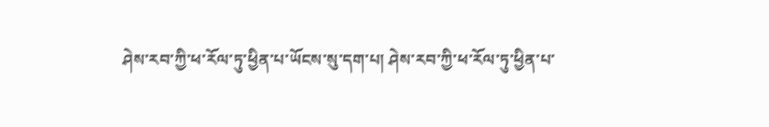ཤེས་རབ་ཀྱི་ཕ་རོལ་ཏུ་ཕྱིན་པ་ཡོངས་སུ་དག་པ། ཤེས་རབ་ཀྱི་ཕ་རོལ་ཏུ་ཕྱིན་པ་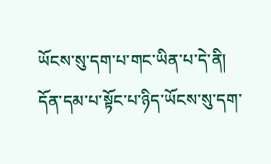ཡོངས་སུ་དག་པ་གང་ཡིན་པ་དེ་ནི། དོན་དམ་པ་སྟོང་པ་ཉིད་ཡོངས་སུ་དག་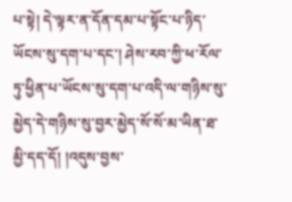པ་སྟེ། དེ་ལྟར་ན་དོན་དམ་པ་སྟོང་པ་ཉིད་ཡོངས་སུ་དག་པ་དང་། ཤེས་རབ་ཀྱི་ཕ་རོལ་ཏུ་ཕྱིན་པ་ཡོངས་སུ་དག་པ་འདི་ལ་གཉིས་སུ་མྱེད་དེ་གཉིས་སུ་བྱར་མྱེད་སོ་སོ་མ་ཡིན་ཐ་མྱི་དད་དོ། །འདུས་བྱས་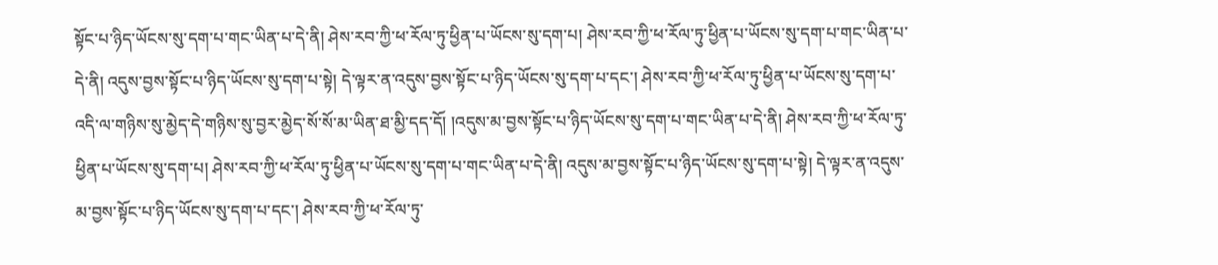སྟོང་པ་ཉིད་ཡོངས་སུ་དག་པ་གང་ཡིན་པ་དེ་ནི། ཤེས་རབ་ཀྱི་ཕ་རོལ་ཏུ་ཕྱིན་པ་ཡོངས་སུ་དག་པ། ཤེས་རབ་ཀྱི་ཕ་རོལ་ཏུ་ཕྱིན་པ་ཡོངས་སུ་དག་པ་གང་ཡིན་པ་དེ་ནི། འདུས་བྱས་སྟོང་པ་ཉིད་ཡོངས་སུ་དག་པ་སྟེ། དེ་ལྟར་ན་འདུས་བྱས་སྟོང་པ་ཉིད་ཡོངས་སུ་དག་པ་དང་། ཤེས་རབ་ཀྱི་ཕ་རོལ་ཏུ་ཕྱིན་པ་ཡོངས་སུ་དག་པ་འདི་ལ་གཉིས་སུ་མྱེད་དེ་གཉིས་སུ་བྱར་མྱེད་སོ་སོ་མ་ཡིན་ཐ་མྱི་དད་དོ། །འདུས་མ་བྱས་སྟོང་པ་ཉིད་ཡོངས་སུ་དག་པ་གང་ཡིན་པ་དེ་ནི། ཤེས་རབ་ཀྱི་ཕ་རོལ་ཏུ་ཕྱིན་པ་ཡོངས་སུ་དག་པ། ཤེས་རབ་ཀྱི་ཕ་རོལ་ཏུ་ཕྱིན་པ་ཡོངས་སུ་དག་པ་གང་ཡིན་པ་དེ་ནི། འདུས་མ་བྱས་སྟོང་པ་ཉིད་ཡོངས་སུ་དག་པ་སྟེ། དེ་ལྟར་ན་འདུས་མ་བྱས་སྟོང་པ་ཉིད་ཡོངས་སུ་དག་པ་དང་། ཤེས་རབ་ཀྱི་ཕ་རོལ་ཏུ་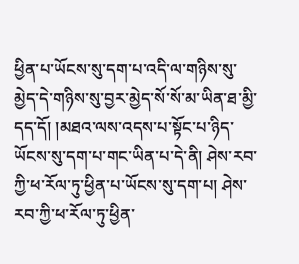ཕྱིན་པ་ཡོངས་སུ་དག་པ་འདི་ལ་གཉིས་སུ་མྱེད་དེ་གཉིས་སུ་བྱར་མྱེད་སོ་སོ་མ་ཡིན་ཐ་མྱི་དད་དོ། །མཐའ་ལས་འདས་པ་སྟོང་པ་ཉིད་ཡོངས་སུ་དག་པ་གང་ཡིན་པ་དེ་ནི། ཤེས་རབ་ཀྱི་ཕ་རོལ་ཏུ་ཕྱིན་པ་ཡོངས་སུ་དག་པ། ཤེས་རབ་ཀྱི་ཕ་རོལ་ཏུ་ཕྱིན་